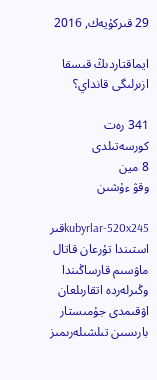29 قىركۇيەك, 2016

ايماقتاردىڭ قىسقا ازىرلىگى قانداي؟

341 رەت
كورسەتىلدى
8 مين
وقۋ ءۇشىن

kubyrlar-520x245قىر استىندا تۇرعان قاتال ماۋسىم قارساڭىندا وڭىرلەردە اتقارىلعان اۋقىمدى جۇمىستار بارىسىن تىلشىلەرىمىز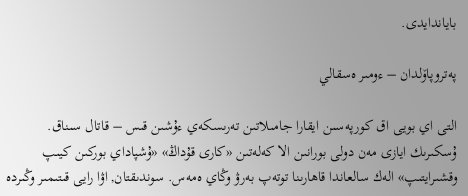باياندايدى.

پەتروپاۆلدان – ءومىر ەسقالي

التى اي بويى اق كورپەسىن ايقارا جامىلاتىن تەرىسكەي ءۇشىن قىس – قاتال سىناق. ۇسكىرىك ايازى مەن دولى بورانىن الا كەلەتىن «كارى قۇداڭ» «ۇشپاداي بوركىن كيىپ وقشىرايتىپ» الەك سالعاندا قاھارىنا توتەپ بەرۋ وڭاي ەمەس. سوندىقتان, اۋا رايى قىتىمىر وڭىردە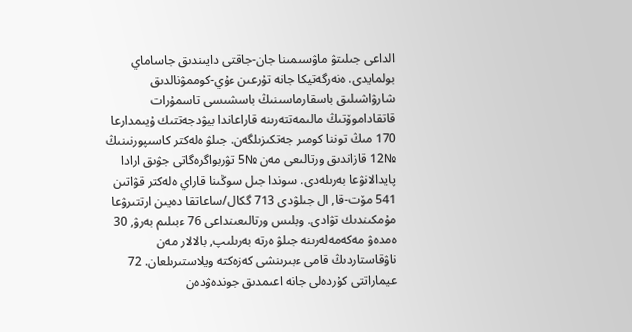الداعى جىلىتۋ ماۋسىمىنا جان-جاقتى دايىندىق جاساماي بولمايدى. ەنەرگەتيكا جانە تۇرعىن ءۇي-كوممۋنالدىق شارۋاشىلىق باسقارماسىنىڭ باسشىسى تاسمۇرات قاتقاداموۆتىڭ مالىمەتتەرىنە قاراعاندا بيۋدجەتتىك ۇيىمدارعا 170 مىڭ توننا كومىر جەتكىزىلگەن. جىلۋ ەلەكتر كاسىپورنىنىڭ №12 قازاندىق ورتالىعى مەن №5 تۋربواگرەگاتى جۋىق ارادا پايدالانۋعا بەرىلەدى. سوندا جىل سوڭىنا قاراي ەلەكتر قۋاتىن 541 مۆت-قا, ال جىلۋدى 713 گكال/ساعاتقا دەيىن ارتتىرۋعا مۇمكىندىك تۋادى. وبلىس ورتالىعىنداعى 76 ءبىلىم بەرۋ, 30 ەمدەۋ مەكەمەلەرىنە جىلۋ ەرتە بەرىلىپ, بالالار مەن ناۋقاستاردىڭ قامى ءبىرىنشى كەزەكتە ويلاستىرىلعان. 72 عيماراتتى كۇردەلى جانە اعىمدىق جوندەۋدەن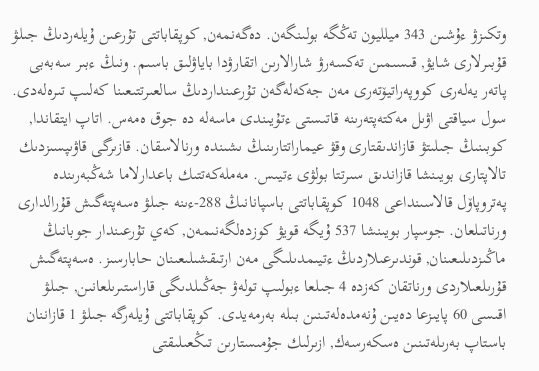وتكىزۋ ءۇشىن 343 ميلليون تەڭگە بولىنگەن. دەگەنمەن, كوپقاباتتى تۇرعىن ۇيلەردىڭ جىلۋ قۇبىرلارى شايۋ, قىسىمىن تەكسەرۋ شارالارىن اتقارۋدا باياۋلىق باسىم. ونىڭ ءبىر سەبەبى پاتەر يەلەرى كووپەراتيۆتەرى مەن جەكەلەگەن تۇرعىنداردىڭ سالعىرتتىعىنا كەلىپ تىرەلەدى. سول سياقتى اۋىل مەكتەپتەرىنە قاتىستى ءتۇيىندى ماسەلە دە جوق ەمەس. اتاپ ايتقاندا, كوبىنىڭ جىلىتۋ قازاندىقتارى وقۋ عيماراتتارىنىڭ ىشىندە ورنالاسقان. قازىرگى قاۋىپسىزدىك تالاپتارى بويىنشا قازاندىق سىرتتا بولۋى ءتيىس. مەملەكەتتىك باعدارلاما شەڭبەرىندە پەتروپاۆل قالاسىنداعى 1048 كوپقاباتتى باسپانانىڭ 288-ءىنە جىلۋ ەسەپتەگىش قۇرالدارى ورناتىلعان. جوسپار بويىنشا 537 ۇيگە قويۋ كوزدەلگەنىمەن, كەي تۇرعىندار جوبانىڭ ماڭىزدىلىعىنان, قوندىرعىلاردىڭ ءتيىمدىلىگى مەن ارتىقشىلىعىنان حابارسىز. ەسەپتەگىش قۇرىلعىلاردى ورناتقان كەزدە 4 جىلعا ءبولىپ تولەۋ جەڭىلدىگى قاراستىرىلعانىن, جىلۋ اقىسى 60 پايىزعا دەيىن ۇنەمدەلەتىنىن بىلە بەرمەيدى. كوپقاباتتى ۇيلەرگە جىلۋ 1 قازاننان باستاپ بەرىلەتىنىن ەسكەرسەك, ازىرلىك جۇمىستارىن تىڭعىلىقتى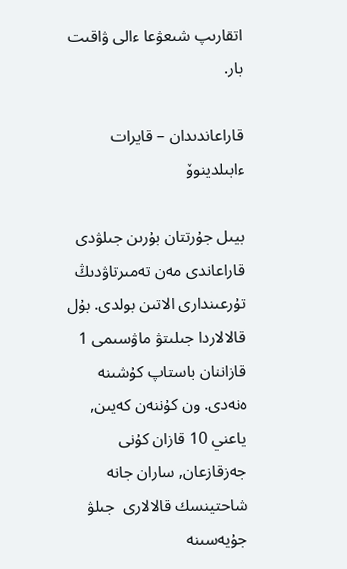اتقارىپ شىعۋعا ءالى ۋاقىت بار.

قاراعاندىدان – قايرات ءابىلدينوۆ

بيىل جۇرتتان بۇرىن جىلۋدى قاراعاندى مەن تەمىرتاۋدىڭ تۇرعىندارى الاتىن بولدى. بۇل قالالاردا جىلىتۋ ماۋسىمى 1 قازاننان باستاپ كۇشىنە ەنەدى. ون كۇننەن كەيىن, ياعني 10 قازان كۇنى جەزقازعان, ساران جانە شاحتينسك قالالارى  جىلۋ جۇيەسىنە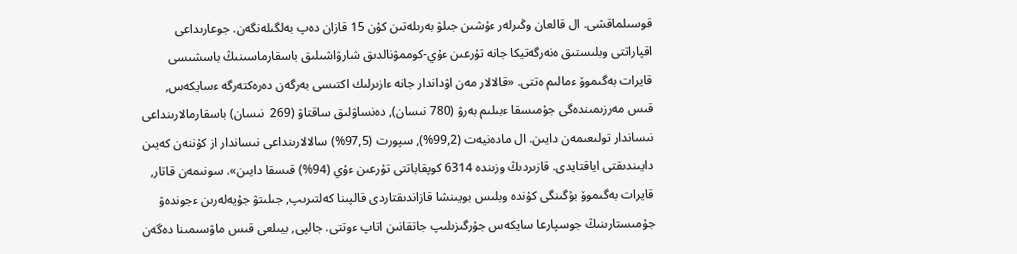قوسىلماقشى. ال قالعان وڭىرلەر ءۇشىن جىلۋ بەرىلەتىن كۇن 15 قازان دەپ بەلگىلەنگەن. جوعارىداعى اقپاراتتى وبلىستىق ەنەرگەتيكا جانە تۇرعىن ءۇي-كوممۋنالدىق شارۋاشىلىق باسقارماسىنىڭ باسشىسى قايرات بەگىموۆ ءمالىم ەتتى. «قالالار مەن اۋداندار جانە ءازىرلىك اكتىسى بەرگەن دەرەكتەرگە ءسايكەس, قىس مەرزىمىندەگى جۇمىسقا ءبىلىم بەرۋ (780 نىسان), دەنساۋلىق ساقتاۋ (269  نىسان) باسقارمالارىنداعى نىساندار تولىعىمەن دايىن. ال مادەنيەت (99,2%), سپورت (97,5%) سالالارىنداعى نىساندار از كۇننەن كەيىن دايىندىقتى اياقتايدى. قازىردىڭ وزىندە 6314 كوپقاباتتى تۇرعىن ءۇي (94%) قىسقا دايىن». سونىمەن قاتار, قايرات بەگىموۆ بۇگىنگى كۇندە وبلىس بويىنشا قازاندىقتاردى قالپىنا كەلتىرىپ, جىلىتۋ جۇيەلەرىن ءجوندەۋ جۇمىستارىنىڭ جوسپارعا سايكەس جۇرگىزىلىپ جاتقانىن اتاپ ءوتتى. جالپى, بيىلعى قىس ماۋسىمىنا دەگەن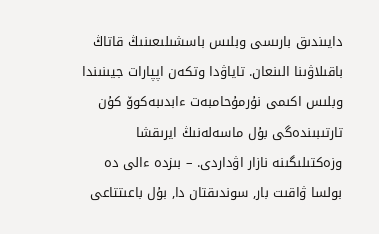دايىندىق بارىسى وبلىس باسشىلىعىنىڭ قاتاڭ باقىلاۋىنا الىنعان. تاياۋدا وتكەن اپپارات جيىنىندا وبلىس اكىمى نۇرمۇحامبەت ءابدىبەكوۆ كۇن تارتىبىندەگى بۇل ماسەلەنىڭ ايرىقشا وزەكتىلىگىنە نازار اۋداردى. – بىزدە ءالى دە بولسا ۋاقىت بار, سوندىقتان دا, بۇل باعىتتاعى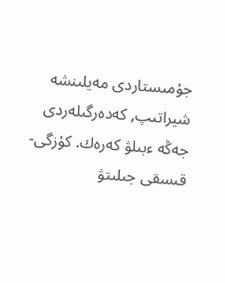جۇمىستاردى مەيلىنشە شيراتىپ, كەدەرگىلەردى جەڭە ءبىلۋ كەرەك. كۇزگى-قىسقى جىلىتۋ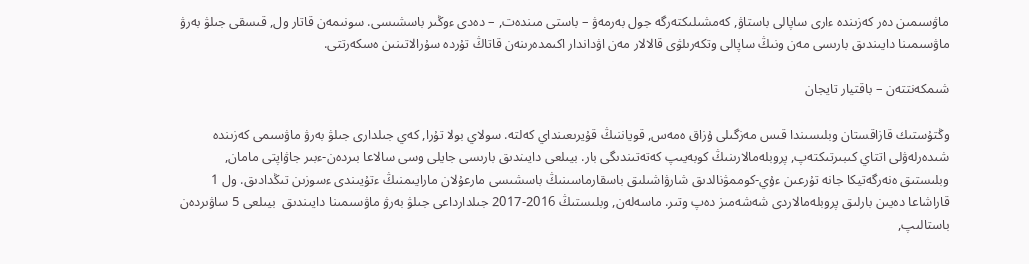ماۋسىمىن دەر كەزىندە ءارى ساپالى باستاۋ, كەمشىلىكتەرگە جول بەرمەۋ – باستى مىندەت, – دەدى ءوڭىر باسشىسى. سونىمەن قاتار ول, قىسقى جىلۋ بەرۋ  ماۋسىمىنا دايىندىق بارىسى مەن ونىڭ ساپالى وتكەرىلۋى قالالار مەن اۋداندار اكىمدەرىنەن قاتاڭ تۇردە سۇرالاتىنىن ەسكەرتتى.

شىمكەنتتەن – باقتيار تايجان

وڭتۇستىك قازاقستان وبلىسىندا قىس مەزگىلى ۇزاق ەمەس, قوياننىڭ قۇيرىعىنداي كەلتە. سولاي بولا تۇرا, كەي جىلدارى جىلۋ بەرۋ ماۋسىمى كەزىندە شىدەرلەۋلى اتتاي كىبىرتىكتەپ, پروبلەمالارىنىڭ كوبەيىپ كەتەتىندىگى بار. بيىلعى دايىندىق بارىسى جايلى وسى سالاعا بىردەن-ءبىر جاۋاپتى مامان, وبلىستىق ەنەرگەتيكا جانە تۇرعىن ءۇي-كوممۋنالدىق شارۋاشىلىق باسقارماسىنىڭ باسشىسى مارعۇلان مارايىمنىڭ ءتۇيىندى ءسوزىن تىڭدادىق. ول 1 قاراشاعا دەيىن بارلىق پروبلەمالاردى شەشەمىز دەپ وتىر. ماسەلەن, وبلىستىڭ 2016-2017 جىلدارداعى جىلۋ بەرۋ ماۋسىمىنا دايىندىق  بيىلعى 5 ساۋىردەن باستالىپ,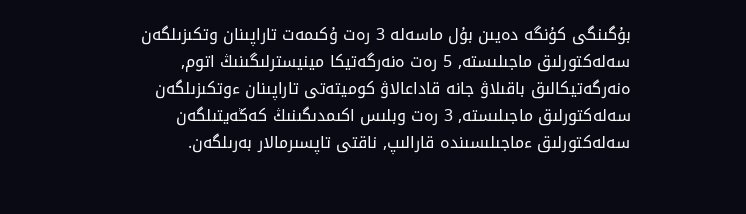بۇگىنگى كۇنگە دەيىن بۇل ماسەلە 3 رەت ۇكىمەت تاراپىنان وتكىزىلگەن سەلەكتورلىق ماجىلىستە, 5 رەت ەنەرگەتيكا مينيسترلىگىنىڭ اتوم, ەنەرگەتيكالىق باقىلاۋ جانە قاداعالاۋ كوميتەتى تاراپىنان ءوتكىزىلگەن سەلەكتورلىق ماجىلىستە, 3 رەت وبلىس اكىمدىگىنىڭ كەڭەيتىلگەن سەلەكتورلىق ءماجىلىسىندە قارالىپ, ناقتى تاپسىرمالار بەرىلگەن.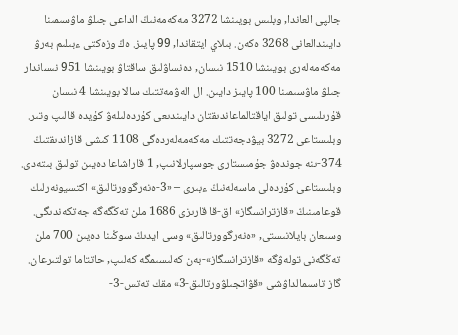جالپى العاندا, وبلىس بويىنشا 3272 مەكەمەنىڭ الداعى جىلۋ ماۋسىمىنا دايىندالعانى 3268 ەكەن. بىلاي ايتقاندا, 99 پايىز. ەڭ وزەكتى ءبىلىم بەرۋ مەكەمەلەرى بويىنشا 1510 نىسان, دەنساۋلىق ساقتاۋ بويىنشا 951 نىساندار جىلۋ ماۋسىمىنا 100 پايىز دايىن. ال الەۋمەتتىك سالا بويىنشا 4 نىسان قۇرىلىسى تولىق اياقتالماعاندىقتان دايىندىعى كۇردەلىلەۋ كۇيدە قالىپ وتىر. وبلىستاعى 3272 بيۋدجەتتىك مەكەمەلەردەگى 1108 كىشى قازاندىقتىڭ 374-ىنە جوندەۋ جۇمىستارى جوسپارلانىپ, 1 قاراشاعا دەيىن تولىق بىتەدى. وبلىستاعى كۇردەلى ماسەلەنىڭ ءبىرى – «3-ەنەرگوورتالىق» اكتسيونەرلىك قوعامىنىڭ «قازترانسگاز» اق-قا قارىزى 1686 ملن تەڭگەگە جەتكەندىگى. وسىعان بايلانىستى, «ەنەرگوورتالىق» وسى ايدىڭ سوڭىنا دەيىن 700 ملن تەڭگەنى تولەۋگە «قازترانسگاز»-بەن كەلىسىمگە كەلىپ, حاتتاما تولتىرعان. گاز تاسىمالداۋشى «قۋاتجىلۋورتالىق-3» مقك تەتس-3-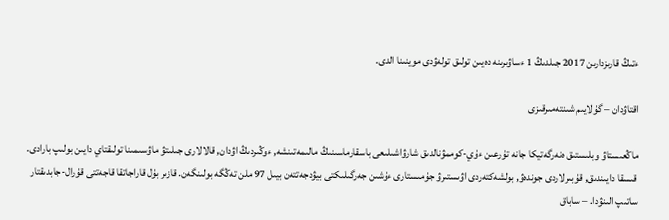ءتىڭ قارىزدارىن 2017 جىلدىڭ 1 ءساۋىرىنە دەيىن تولىق تولەۋدى موينىنا الدى.

اقتاۋدان – گۇلايىم شىنتەمىرقىزى

ماڭعىستاۋ وبلىستىق ەنەرگەتيكا جانە تۇرعىن ءۇي-كوممۋنالدىق شارۋاشىلىعى باسقارماسىنىڭ مالىمەتىنشە, ءوڭىردىڭ اۋدان, قالالارى جىلىتۋ ماۋسىمىنا تولىقتاي دايىن بولىپ بارادى. قىسقا دايىندىق, قۇبىرلاردى جوندەۋ, بولشەكتەردى اۋىستىرۋ جۇمىستارى ءۇشىن جەرگىلىكتى بيۋدجەتتەن بيىل 97 ملن تەڭگە بولىنگەن. قازىر بۇل قاراجاتقا قاجەتتى قۇرال-جابدىقتار ساتىپ الىنۋدا. – ساباق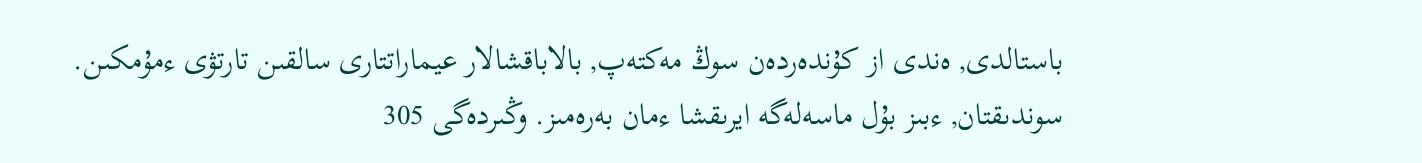باستالدى, ەندى از كۇندەردەن سوڭ مەكتەپ, بالاباقشالار عيماراتتارى سالقىن تارتۋى ءمۇمكىن. سوندىقتان, ءبىز بۇل ماسەلەگە ايرىقشا ءمان بەرەمىز. وڭىردەگى 305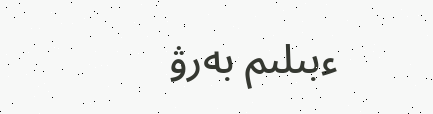ءبىلىم بەرۋ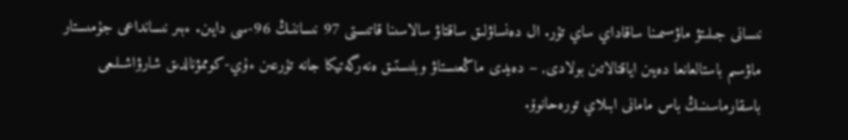نىسانى جىلىتۋ ماۋسىمىنا ساقاداي ساي تۇر. ال دەنساۋلىق ساقتاۋ سالاسىنا قاتىستى 97 نىساننىڭ 96-سى دايىن. ءبىر نىسانداعى جۇمىستار  ماۋسىم باستالعانعا دەيىن اياقتالاتىن بولادى, – دەيدى ماڭعىستاۋ وبلىستىق ەنەرگەتيكا جانە تۇرعىن ءۇي-كوممۋنالدىق شارۋاشىلىعى باسقارماسىنىڭ باس مامانى ابىلاي تورەحانوۆ.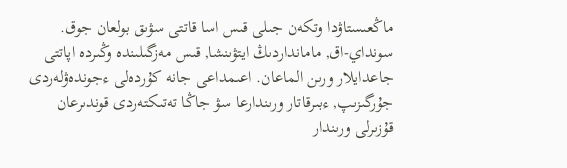ماڭعىستاۋدا وتكەن جىلى قىس اسا قاتتى سۋىق بولعان جوق. سونداي-اق, مامانداردىڭ ايتۋىنشا, قىس مەزگىلىندە وڭىردە اپاتتى جاعدايلار ورىن الماعان. اعىمداعى جانە كۇردەلى ءجوندەۋلەردى جۇرگىزىپ, ءبىرقاتار ورىندارعا سۋ جاڭا تەتىكتەردى قوندىرعان قۇزىرلى ورىندار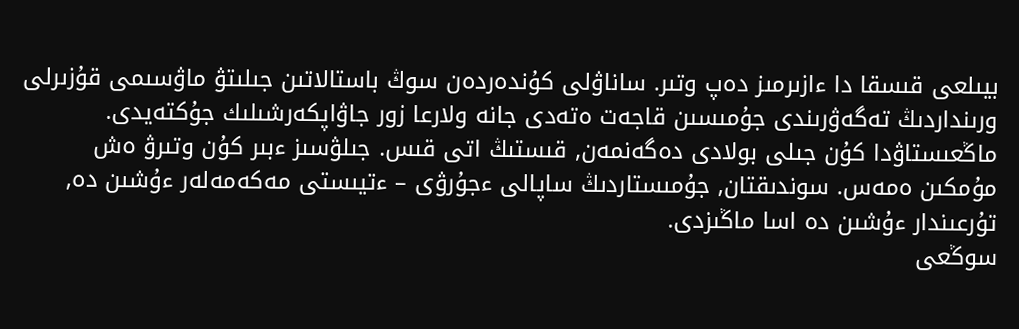بيىلعى قىسقا دا ءازىرمىز دەپ وتىر. ساناۋلى كۇندەردەن سوڭ باستالاتىن جىلىتۋ ماۋسىمى قۇزىرلى ورىنداردىڭ تەگەۋرىندى جۇمىسىن قاجەت ەتەدى جانە ولارعا زور جاۋاپكەرشىلىك جۇكتەيدى. ماڭعىستاۋدا كۇن جىلى بولادى دەگەنمەن, قىستىڭ اتى قىس. جىلۋسىز ءبىر كۇن وتىرۋ ەش مۇمكىن ەمەس. سوندىقتان, جۇمىستاردىڭ ساپالى ءجۇرۋى – ءتيىستى مەكەمەلەر ءۇشىن دە, تۇرعىندار ءۇشىن دە اسا ماڭىزدى.
سوڭعى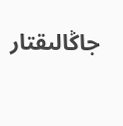جاڭالىقتار